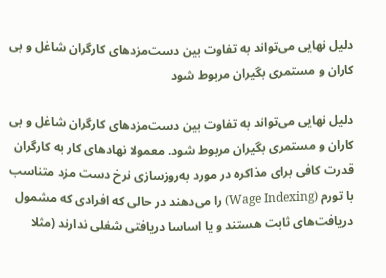دلیل نهایی می‌تواند به تفاوت بین دست‌مزدهای کارگران شاغل و بی کاران و مستمری بگیران مربوط شود

دلیل نهایی می‌تواند به تفاوت بین دست‌مزدهای کارگران شاغل و بی کاران و مستمری بگیران مربوط شود. معمولا نهادهای کار به کارگران قدرت کافی برای مذاکره در مورد به‌روزسازی نرخ دست مزد متناسب با تورم (Wage Indexing) را می‌دهند در حالی که افرادی که مشمول دریافت‌های ثابت هستند و یا اساسا دریافتی شغلی ندارند (مثلا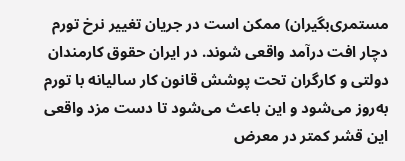مستمری‌بگیران) ممکن است در جریان تغییر نرخ تورم دچار افت درآمد واقعی شوند. در ایران حقوق کارمندان دولتی و کارگران تحت پوشش قانون کار سالیانه با تورم به‌روز می‌شود و این باعث می‌شود تا دست مزد واقعی این قشر کمتر در معرض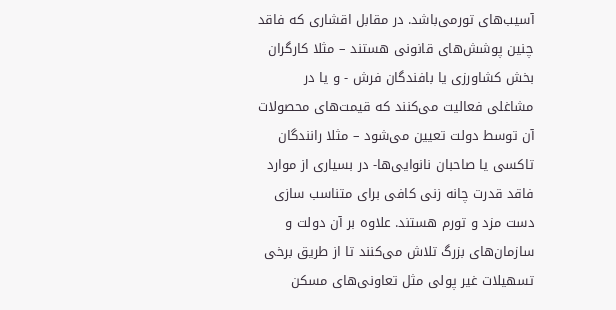آسیب‌های تورمی‌باشد. در مقابل اقشاری که فاقد چنین پوشش‌های قانونی هستند – مثلا کارگران بخش کشاورزی یا بافندگان فرش - و یا در مشاغلی فعالیت می‌کنند که قیمت‌های محصولات آن توسط دولت تعیین می‌شود – مثلا رانندگان تاکسی یا صاحبان نانوایی‌ها- در بسیاری از موارد فاقد قدرت چانه زنی کافی برای متناسب سازی دست مزد و تورم هستند. علاوه بر آن دولت و سازمان‌های بزرگ تلاش می‌کنند تا از طریق برخی تسهیلات غیر پولی مثل تعاونی‌های مسکن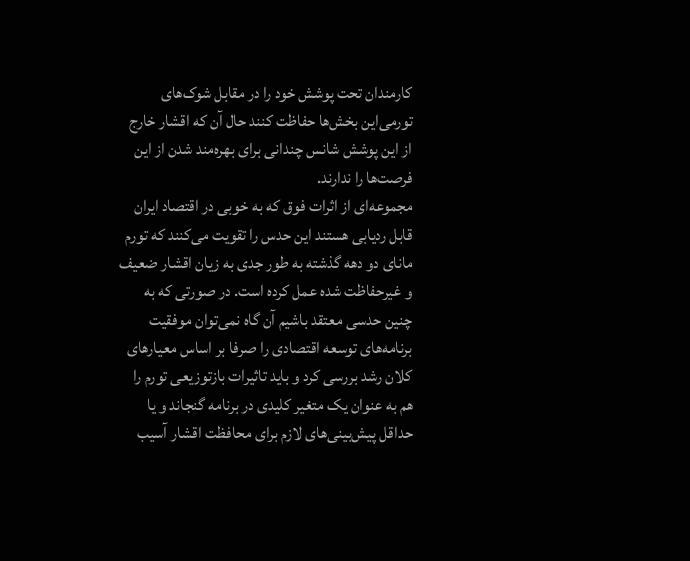کارمندان تحت پوشش خود را در مقابل شوک‌های تورمی‌این بخش‌ها حفاظت کنند حال آن که اقشار خارج از این پوشش شانس چندانی برای بهره‌مند شدن از این فرصت‌ها را ندارند.
مجموعه‌ای از اثرات فوق که به خوبی در اقتصاد ایران قابل ردیابی هستند این حدس را تقویت می‌کنند که تورم مانای دو دهه گذشته به طور جدی به زیان اقشار ضعیف و غیرحفاظت شده عمل کرده است. در صورتی که به چنین حدسی معتقد باشیم آن گاه نمی‌توان موفقیت برنامه‌های توسعه اقتصادی را صرفا بر اساس معیارهای کلان رشد بررسی کرد و باید تاثیرات بازتوزیعی تورم را هم به عنوان یک متغیر کلیدی در برنامه گنجاند و یا حداقل پیش‌بینی‌های لازم برای محافظت اقشار آسیب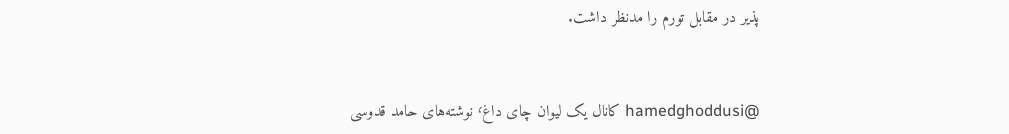پذیر در مقابل تورم را مدنظر داشت.


@hamedghoddusi کانال یک لیوان چای داغ٬ نوشته‌های حامد قدوسی